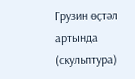Грузин өҫтәл артында (скульптура)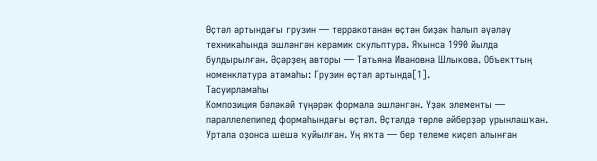Өҫтәл артындағы грузин — терракотанан өҫтән биҙәк һалып әүәләү техникаһында эшләнгән керамик скульптура. Яҡынса 1990 йылда булдырылған. Әҫәрҙең авторы — Татьяна Ивановна Шлыкова. Объекттың номенклатура атамаһы: Грузин өҫтәл артында[1].
Тасуирламаһы
Композиция бәләкәй түңәрәк формала эшләнгән. Үҙәк элементы — параллелепипед формаһындағы өҫтәл. Өҫтәлдә төрлө әйберҙәр урынлашҡан. Уртала оҙонса шешә ҡуйылған. Уң яҡта — бер телеме киҫеп алынған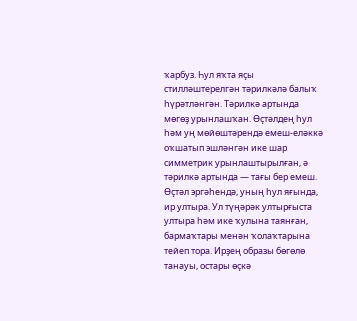ҡарбуз. Һул яҡта яҫы стилләштерелгән тәрилкәлә балыҡ һүрәтләнгән. Тәрилкә артында мөгөҙ урынлашҡан. Өҫтәлдең һул һәм уң мөйөштәрендә емеш-еләккә оҡшатып эшләнгән ике шар симметрик урынлаштырылған, ә тәрилкә артында — тағы бер емеш. Өҫтәл эргәһендә, уның һул яғында, ир ултыра. Ул түңәрәк ултырғыста ултыра һәм ике ҡулына таянған, бармаҡтары менән ҡолаҡтарына тейеп тора. Ирҙең образы бөгөлө танауы, остары өҫкә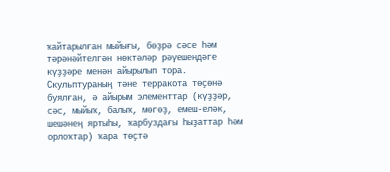ҡайтарылған мыйығы, бөҙрә сәсе һәм тәрәнәйтелгән нөктәләр рәүешендәге күҙҙәре менән айырылып тора. Скульптураның тәне терракота төҫөнә буялған, ә айырым элементтар (күҙҙәр, сәс, мыйыҡ, балыҡ, мөгөҙ, емеш-еләк, шешәнең яртыһы, ҡарбуздағы һыҙаттар һәм орлоҡтар) ҡара төҫтә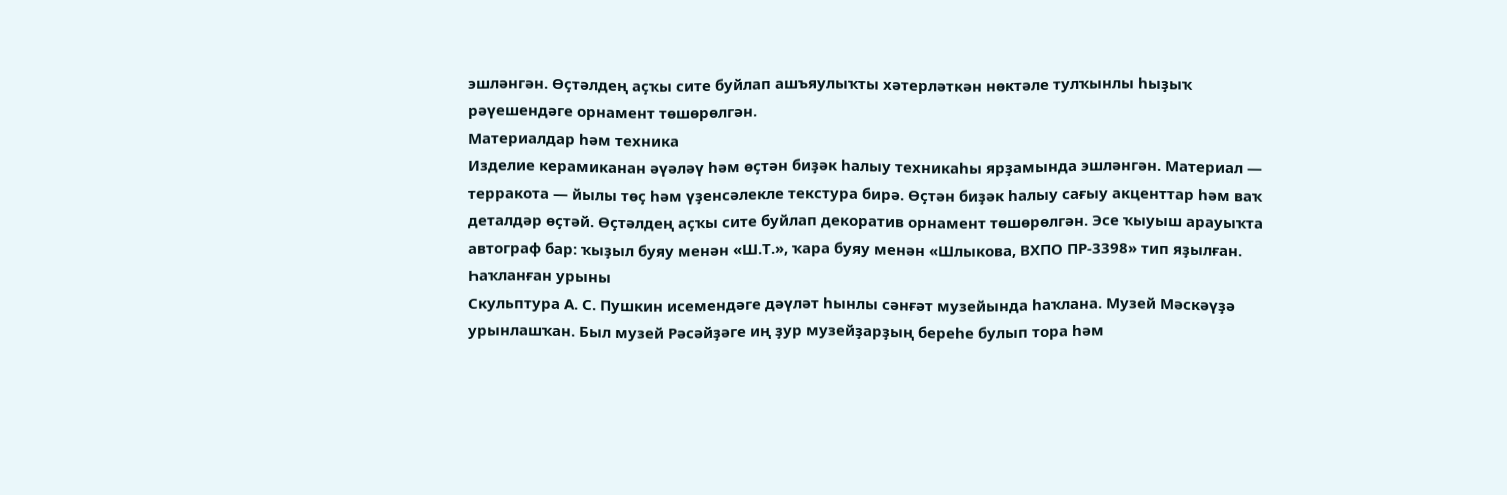эшләнгән. Өҫтәлдең аҫҡы сите буйлап ашъяулыҡты хәтерләткән нөктәле тулҡынлы һыҙыҡ рәүешендәге орнамент төшөрөлгән.
Материалдар һәм техника
Изделие керамиканан әүәләү һәм өҫтән биҙәк һалыу техникаһы ярҙамында эшләнгән. Материал — терракота — йылы төҫ һәм үҙенсәлекле текстура бирә. Өҫтән биҙәк һалыу сағыу акценттар һәм ваҡ деталдәр өҫтәй. Өҫтәлдең аҫҡы сите буйлап декоратив орнамент төшөрөлгән. Эсе ҡыуыш арауыҡта автограф бар: ҡыҙыл буяу менән «Ш.Т.», ҡара буяу менән «Шлыкова, ВХПО ПР-3398» тип яҙылған.
Һаҡланған урыны
Скульптура А. С. Пушкин исемендәге дәүләт һынлы сәнғәт музейында һаҡлана. Музей Мәскәүҙә урынлашҡан. Был музей Рәсәйҙәге иң ҙур музейҙарҙың береһе булып тора һәм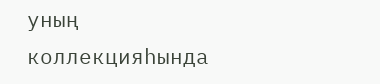уның коллекцияһында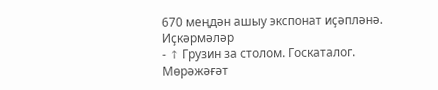670 меңдән ашыу экспонат иҫәпләнә.
Иҫкәрмәләр
- ↑ Грузин за столом. Госкаталог. Мөрәжәғәт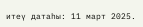итеү датаһы: 11 март 2025.